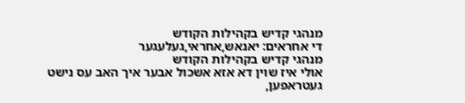מנהגי קדיש בקהילות הקודש
די אחראים: יאנאש,אחראי,געלעגער
מנהגי קדיש בקהילות הקודש
אולי איז שוין דא אזא אשכול אבער איך האב עס נישט געטראפען,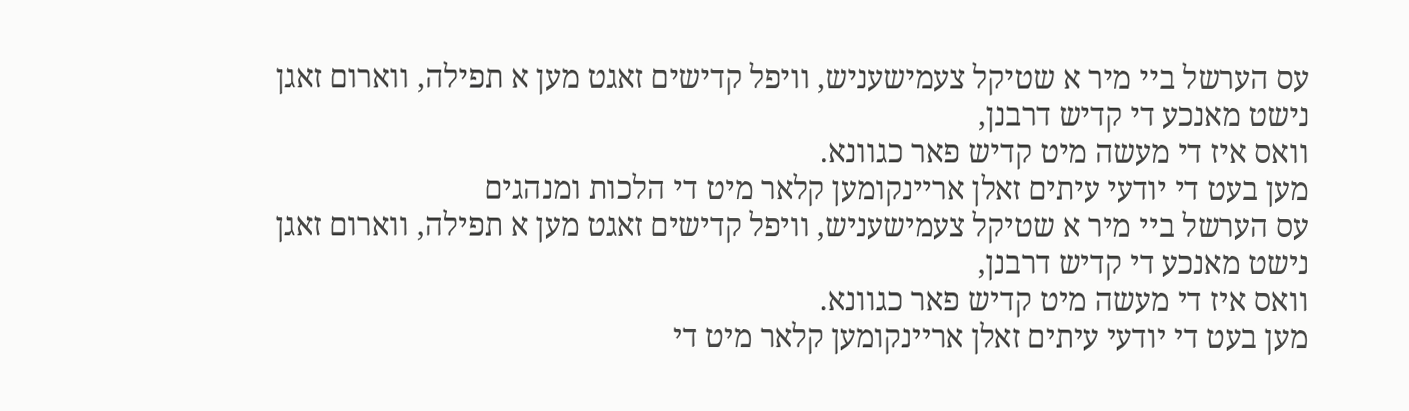עס הערשל ביי מיר א שטיקל צעמישעניש, וויפל קדישים זאגט מען א תפילה, ווארום זאגן נישט מאנכע די קדיש דרבנן,
וואס איז די מעשה מיט קדיש פאר כגוונא.
מען בעט די יודעי עיתים זאלן אריינקומען קלאר מיט די הלכות ומנהגים
עס הערשל ביי מיר א שטיקל צעמישעניש, וויפל קדישים זאגט מען א תפילה, ווארום זאגן נישט מאנכע די קדיש דרבנן,
וואס איז די מעשה מיט קדיש פאר כגוונא.
מען בעט די יודעי עיתים זאלן אריינקומען קלאר מיט די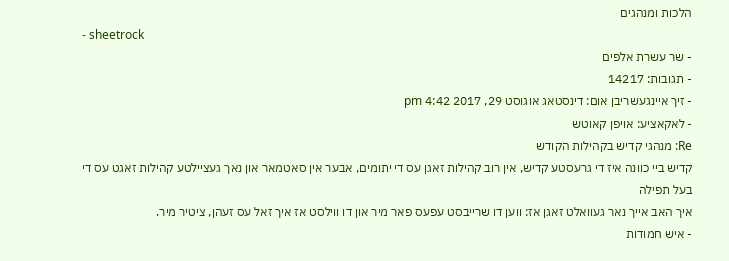הלכות ומנהגים
- sheetrock
- שר עשרת אלפים
- תגובות: 14217
- זיך איינגעשריבן אום: דינסטאג אוגוסט 29, 2017 4:42 pm
- לאקאציע: אויפן קאוטש
Re: מנהגי קדיש בקהילות הקודש
קדיש ביי כוונה איז די גרעסטע קדיש, אין רוב קהילות זאגן עס די יתומים, אבער אין סאטמאר און נאך געציילטע קהילות זאגט עס די בעל תפילה
איך האב אייך נאר געוואלט זאגן אז: ווען דו שרייבסט עפעס פאר מיר און דו ווילסט אז איך זאל עס זעהן, ציטיר מיר.
- איש חמודות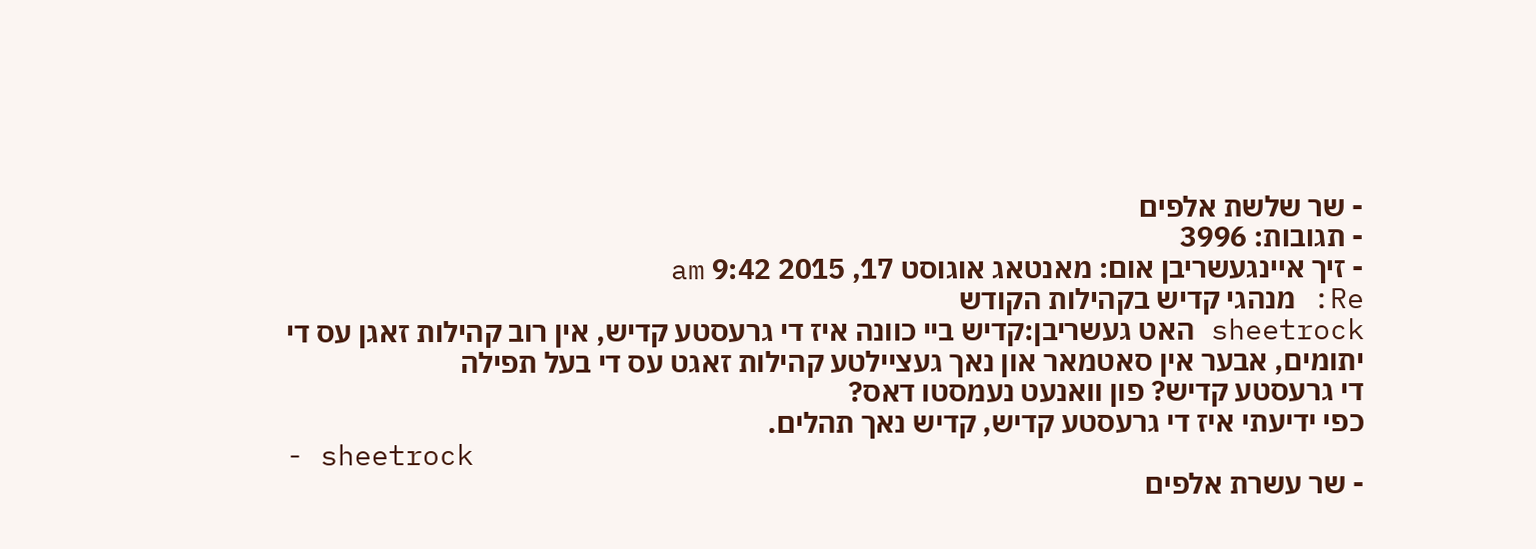- שר שלשת אלפים
- תגובות: 3996
- זיך איינגעשריבן אום: מאנטאג אוגוסט 17, 2015 9:42 am
Re: מנהגי קדיש בקהילות הקודש
sheetrock האט געשריבן:קדיש ביי כוונה איז די גרעסטע קדיש, אין רוב קהילות זאגן עס די יתומים, אבער אין סאטמאר און נאך געציילטע קהילות זאגט עס די בעל תפילה
די גרעסטע קדיש? פון וואנעט נעמסטו דאס?
כפי ידיעתי איז די גרעסטע קדיש, קדיש נאך תהלים.
- sheetrock
- שר עשרת אלפים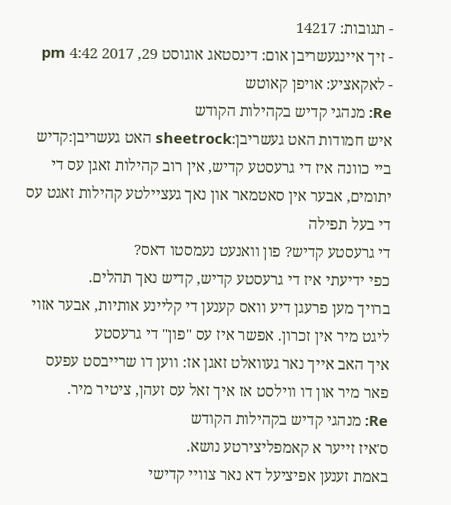- תגובות: 14217
- זיך איינגעשריבן אום: דינסטאג אוגוסט 29, 2017 4:42 pm
- לאקאציע: אויפן קאוטש
Re: מנהגי קדיש בקהילות הקודש
איש חמודות האט געשריבן:sheetrock האט געשריבן:קדיש ביי כוונה איז די גרעסטע קדיש, אין רוב קהילות זאגן עס די יתומים, אבער אין סאטמאר און נאך געציילטע קהילות זאגט עס די בעל תפילה
די גרעסטע קדיש? פון וואנעט נעמסטו דאס?
כפי ידיעתי איז די גרעסטע קדיש, קדיש נאך תהלים.
ברויך מען פרעגן דיע וואס קענען די קליינע אותיות, אבער אזוי ליגט מיר אין זכרון. אפשר איז עס "פון" די גרעסטע
איך האב אייך נאר געוואלט זאגן אז: ווען דו שרייבסט עפעס פאר מיר און דו ווילסט אז איך זאל עס זעהן, ציטיר מיר.
Re: מנהגי קדיש בקהילות הקודש
ס'איז זייער א קאמפליצירטע נושא.
באמת זענען אפיציעל דא נאר צוויי קדישי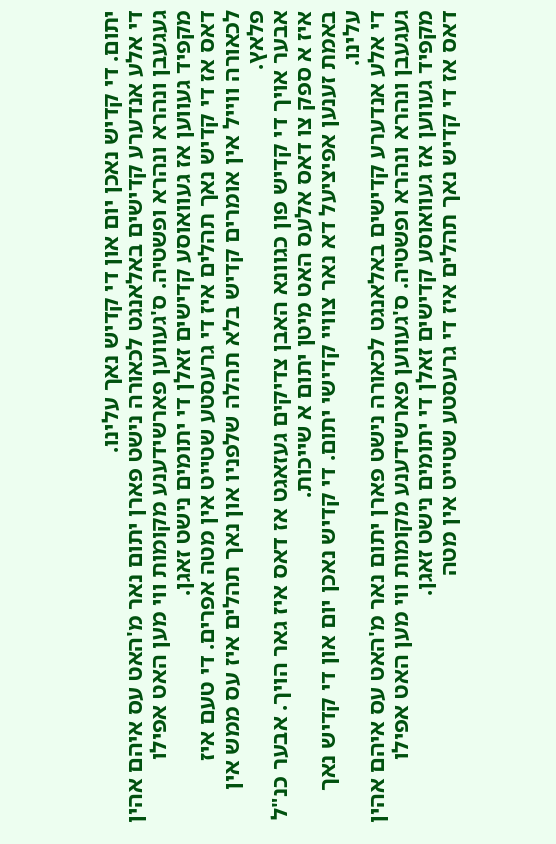יתום. די קדיש נאכן יום און די קדיש נאך עלינו.
די אלע אנדערע קדישים באלאנגט לכאורה נישט פארן יתום נאר מ'האט עס איהם אהין געגעבן ונהרא ונהרא ופשטיה. ס'געווען פארשידענע מקומות ווי מען האט אפילו מקפיד געווען אז געוואוסע קדישים זאלן די יתומים נישט זאגן.
דאס אז די קדיש נאך תהלים איז די גרעסטע שטייט אין מטה אפרים. די טעם איז לכאורה ווייל אין אומרים קדיש בלא תהלה שלפניו און נאך תהלים איז עס ממש אין פלאץ.
אבער אויך די קדיש פון כגוונא האבן צדיקים געזאגט אז דאס איז גאר הויך. אבער כנ"ל איז א ספק צו דאס אלעס האט מיטן יתום א שייכות.
באמת זענען אפיציעל דא נאר צוויי קדישי יתום. די קדיש נאכן יום און די קדיש נאך עלינו.
די אלע אנדערע קדישים באלאנגט לכאורה נישט פארן יתום נאר מ'האט עס איהם אהין געגעבן ונהרא ונהרא ופשטיה. ס'געווען פארשידענע מקומות ווי מען האט אפילו מקפיד געווען אז געוואוסע קדישים זאלן די יתומים נישט זאגן.
דאס אז די קדיש נאך תהלים איז די גרעסטע שטייט אין מטה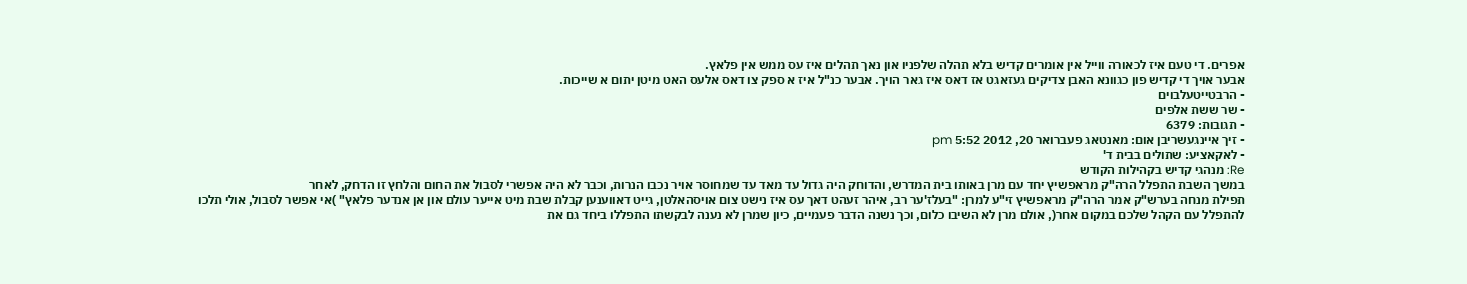אפרים. די טעם איז לכאורה ווייל אין אומרים קדיש בלא תהלה שלפניו און נאך תהלים איז עס ממש אין פלאץ.
אבער אויך די קדיש פון כגוונא האבן צדיקים געזאגט אז דאס איז גאר הויך. אבער כנ"ל איז א ספק צו דאס אלעס האט מיטן יתום א שייכות.
- הרבטייטעלבוים
- שר ששת אלפים
- תגובות: 6379
- זיך איינגעשריבן אום: מאנטאג פעברואר 20, 2012 5:52 pm
- לאקאציע: שתולים בבית ד'
Re: מנהגי קדיש בקהילות הקודש
במשך השבת התפלל הרה"ק מראפשיץ יחד עם מרן באותו בית המדרש, והדוחק היה גדול עד מאד עד שמחוסר אויר נכבו הנרות, וכבר לא היה אפשרי לסבול את החום והלחץ זו הדחק, לאחר
תפילת מנחה בערש"ק אמר הרה"ק מראפשיץ זי"ע למרן: "בעלז'ער רב, איהר זעהט דאך עס איז נישט צום אויסהאלטן, גייט דאווענען קבלת שבת מיט אייער עולם און אן אנדער פלאץ" )אי אפשר לסבול, אולי תלכו להתפלל עם הקהל שלכם במקום אחר(, אולם מרן לא השיבו כלום, וכך נשנה הדבר פעמיים, כיון שמרן לא נענה לבקשתו התפללו ביחד גם את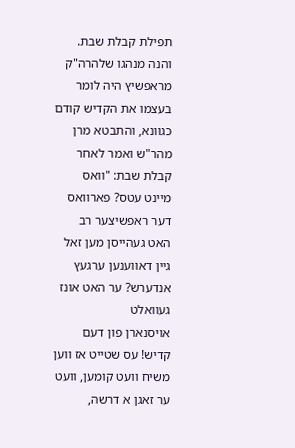תפילת קבלת שבת. והנה מנהגו שלהרה"ק מראפשיץ היה לומר בעצמו את הקדיש קודם כגוונא, והתבטא מרן מהר"ש ואמר לאחר קבלת שבת: "וואס מיינט עטס? פארוואס דער ראפשיצער רב האט געהייסן מען זאל גיין דאווענען ערגעץ אנדערש? ער האט אונז געוואלט
אויסנארן פון דעם קדיש! עס שטייט אז ווען משיח וועט קומען, וועט ער זאגן א דרשה,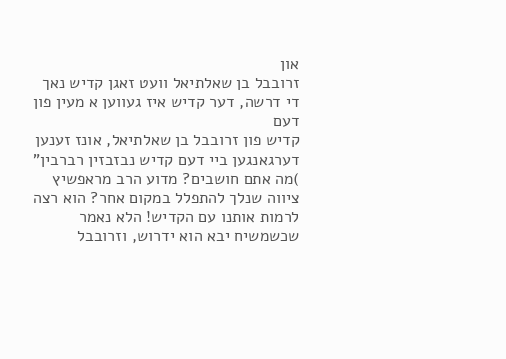און
זרובבל בן שאלתיאל וועט זאגן קדיש נאך די דרשה, דער קדיש איז געווען א מעין פון דעם
קדיש פון זרובבל בן שאלתיאל, אונז זענען דערגאנגען ביי דעם קדיש נבזבזין רברבין" )מה אתם חושבים? מדוע הרב מראפשיץ ציווה שנלך להתפלל במקום אחר? הוא רצה לרמות אותנו עם הקדיש! הלא נאמר
שכשמשיח יבא הוא ידרוש, וזרובבל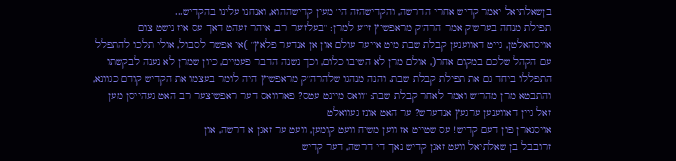בןשאלתיאל יאמר קדיש אחרי הדרשה, והקדישהזה הי' מעין קדישההוא, ואנחנו עלינו בהקדיש...
תפילת מנחה בערש"ק אמר הרה"ק מראפשיץ זי"ע למרן: "בעלז'ער רב, איהר זעהט דאך עס איז נישט צום אויסהאלטן, גייט דאווענען קבלת שבת מיט אייער עולם און אן אנדער פלאץ" )אי אפשר לסבול, אולי תלכו להתפלל עם הקהל שלכם במקום אחר(, אולם מרן לא השיבו כלום, וכך נשנה הדבר פעמיים, כיון שמרן לא נענה לבקשתו התפללו ביחד גם את תפילת קבלת שבת. והנה מנהגו שלהרה"ק מראפשיץ היה לומר בעצמו את הקדיש קודם כגוונא, והתבטא מרן מהר"ש ואמר לאחר קבלת שבת: "וואס מיינט עטס? פארוואס דער ראפשיצער רב האט געהייסן מען זאל גיין דאווענען ערגעץ אנדערש? ער האט אונז געוואלט
אויסנארן פון דעם קדיש! עס שטייט אז ווען משיח וועט קומען, וועט ער זאגן א דרשה, און
זרובבל בן שאלתיאל וועט זאגן קדיש נאך די דרשה, דער קדיש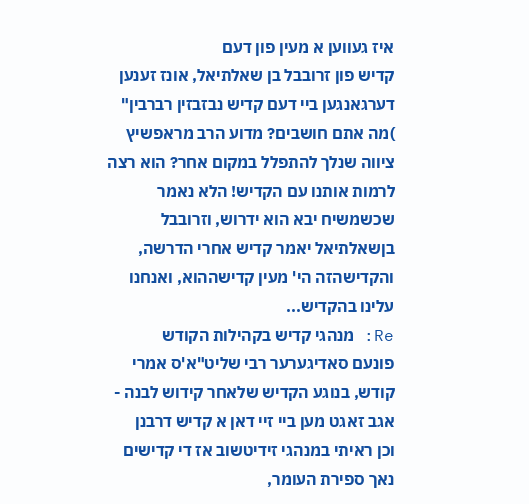איז געווען א מעין פון דעם
קדיש פון זרובבל בן שאלתיאל, אונז זענען דערגאנגען ביי דעם קדיש נבזבזין רברבין" )מה אתם חושבים? מדוע הרב מראפשיץ ציווה שנלך להתפלל במקום אחר? הוא רצה לרמות אותנו עם הקדיש! הלא נאמר
שכשמשיח יבא הוא ידרוש, וזרובבל בןשאלתיאל יאמר קדיש אחרי הדרשה, והקדישהזה הי' מעין קדישההוא, ואנחנו עלינו בהקדיש...
Re: מנהגי קדיש בקהילות הקודש
פונעם סאדיגערער רבי שליט"א'ס אמרי קודש, בנוגע הקדיש שלאחר קידוש לבנה - אגב זאגט מען ביי זיי דאן א קדיש דרבנן
וכן ראיתי במנהגי זידיטשוב אז די קדישים נאך ספירת העומר,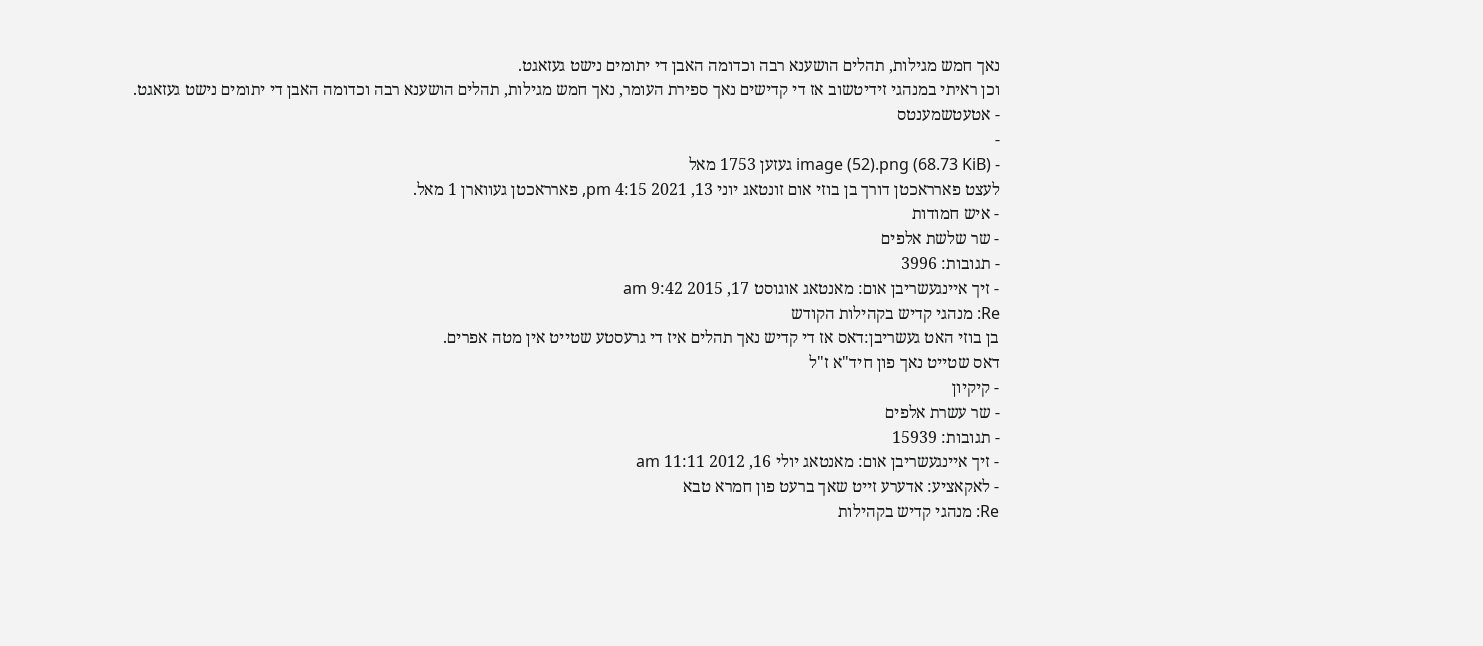נאך חמש מגילות, תהלים הושענא רבה וכדומה האבן די יתומים נישט געזאגט.
וכן ראיתי במנהגי זידיטשוב אז די קדישים נאך ספירת העומר, נאך חמש מגילות, תהלים הושענא רבה וכדומה האבן די יתומים נישט געזאגט.
- אטעטשמענטס
-
- image (52).png (68.73 KiB) געזען 1753 מאל
לעצט פארראכטן דורך בן בוזי אום זונטאג יוני 13, 2021 4:15 pm, פארראכטן געווארן 1 מאל.
- איש חמודות
- שר שלשת אלפים
- תגובות: 3996
- זיך איינגעשריבן אום: מאנטאג אוגוסט 17, 2015 9:42 am
Re: מנהגי קדיש בקהילות הקודש
בן בוזי האט געשריבן:דאס אז די קדיש נאך תהלים איז די גרעסטע שטייט אין מטה אפרים.
דאס שטייט נאך פון חיד"א ז"ל
- קיקיון
- שר עשרת אלפים
- תגובות: 15939
- זיך איינגעשריבן אום: מאנטאג יולי 16, 2012 11:11 am
- לאקאציע: אדערע זייט שאך ברעט פון חמרא טבא
Re: מנהגי קדיש בקהילות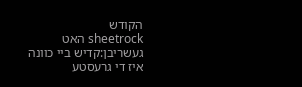הקודש
sheetrock האט געשריבן:קדיש ביי כוונה איז די גרעסטע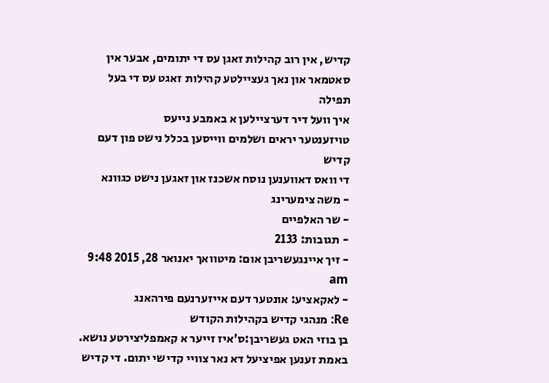קדיש, אין רוב קהילות זאגן עס די יתומים, אבער אין סאטמאר און נאך געציילטע קהילות זאגט עס די בעל תפילה
איך וועל דיר דערציילען א באמבע נייעס
טויזענטער יראים ושלמים ווייסען בכלל נישט פון דעם קדיש
די וואס דאווענען נוסח אשכנז און זאגען נישט כגוונא
- משה צימערינג
- שר האלפיים
- תגובות: 2133
- זיך איינגעשריבן אום: מיטוואך יאנואר 28, 2015 9:48 am
- לאקאציע: אונטער דעם אייזערנעם פירהאנג
Re: מנהגי קדיש בקהילות הקודש
בן בוזי האט געשריבן:ס'איז זייער א קאמפליצירטע נושא.
באמת זענען אפיציעל דא נאר צוויי קדישי יתום. די קדיש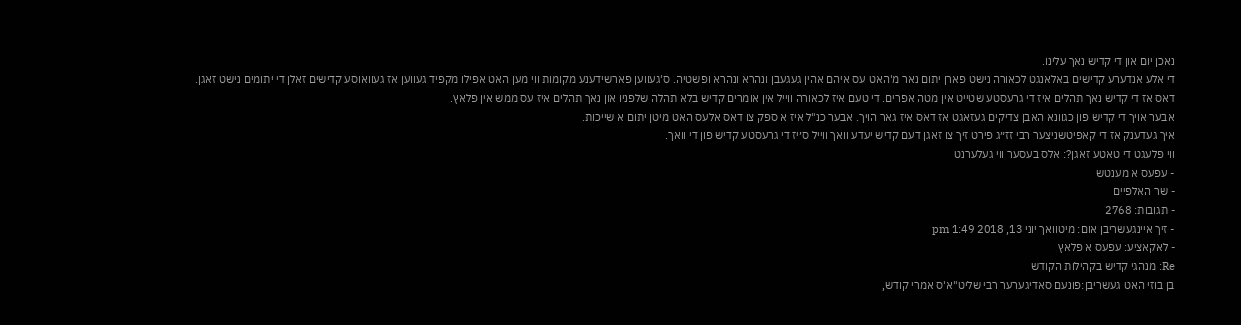נאכן יום און די קדיש נאך עלינו.
די אלע אנדערע קדישים באלאנגט לכאורה נישט פארן יתום נאר מ'האט עס איהם אהין געגעבן ונהרא ונהרא ופשטיה. ס'געווען פארשידענע מקומות ווי מען האט אפילו מקפיד געווען אז געוואוסע קדישים זאלן די יתומים נישט זאגן.
דאס אז די קדיש נאך תהלים איז די גרעסטע שטייט אין מטה אפרים. די טעם איז לכאורה ווייל אין אומרים קדיש בלא תהלה שלפניו און נאך תהלים איז עס ממש אין פלאץ.
אבער אויך די קדיש פון כגוונא האבן צדיקים געזאגט אז דאס איז גאר הויך. אבער כנ"ל איז א ספק צו דאס אלעס האט מיטן יתום א שייכות.
איך געדענק אז די קאפיטשניצער רבי זז״ג פירט זיך צו זאגן דעם קדיש יעדע וואך ווייל ס׳יז די גרעסטע קדיש פון די וואך.
ווי פלעגט די טאטע זאגן?: אלס בעסער ווי געלערנט
- עפעס א מענטש
- שר האלפיים
- תגובות: 2768
- זיך איינגעשריבן אום: מיטוואך יוני 13, 2018 1:49 pm
- לאקאציע: עפעס א פלאץ
Re: מנהגי קדיש בקהילות הקודש
בן בוזי האט געשריבן:פונעם סאדיגערער רבי שליט"א'ס אמרי קודש,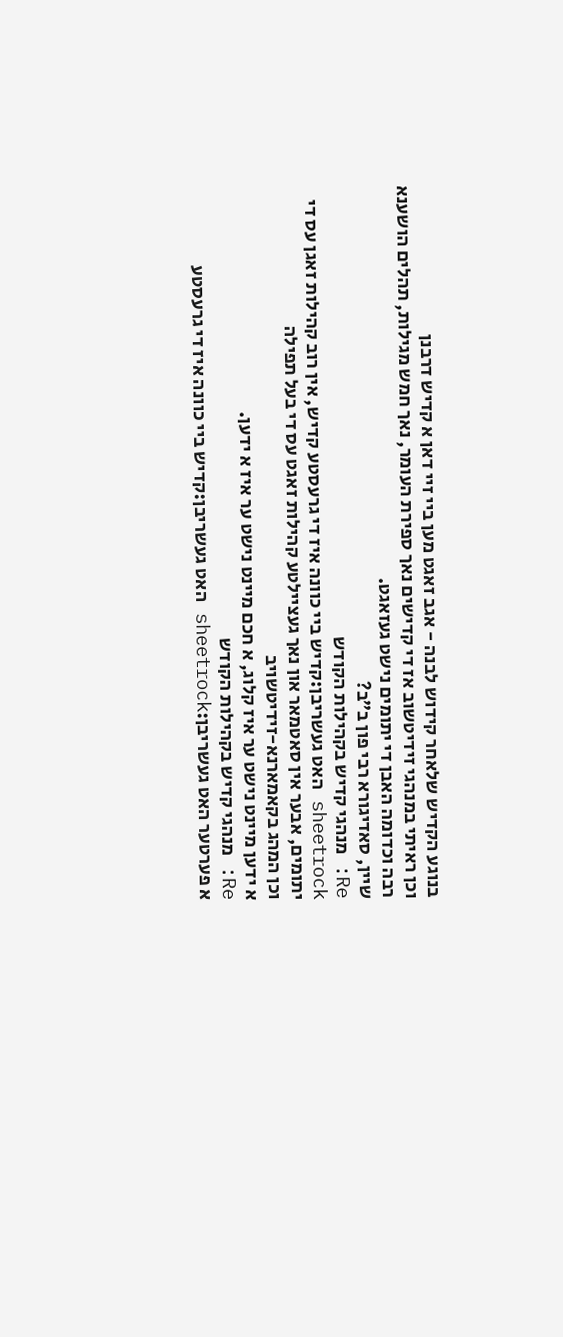בנוגע הקדיש שלאחר קידוש לבנה - אגב זאגט מען ביי זיי דאן א קדיש דרבנן
וכן ראיתי במנהגי זידיטשוב אז די קדישים נאך ספירת העומר, נאך חמש מגילות, תהלים הושענא רבה וכדומה האבן די יתומים נישט געזאגט.
שיין, סאדיגורא רבי פון ב״ב?
Re: מנהגי קדיש בקהילות הקודש
sheetrock האט געשריבן:קדיש ביי כוונה איז די גרעסטע קדיש, אין רוב קהילות זאגן עס די יתומים, אבער אין סאטמאר און נאך געציילטע קהילות זאגט עס די בעל תפילה
וכן המהג בקאמארנא-זידיטשויב
א ידען מיינט נישט ער איז קלוג, א חכם מיינט נישט ער איז א ידען.
Re: מנהגי קדיש בקהילות הקודש
א פערטער האט געשריבן:sheetrock האט געשריבן:קדיש ביי כוונה איז די גרעסטע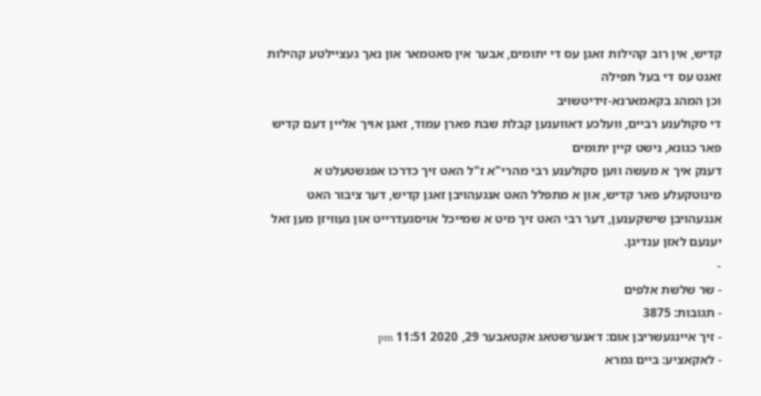קדיש, אין רוב קהילות זאגן עס די יתומים, אבער אין סאטמאר און נאך געציילטע קהילות זאגט עס די בעל תפילה
וכן המהג בקאמארנא-זידיטשויב
די סקולענע רביים, וועלכע דאווענען קבלת שבת פארן עמוד, זאגן אויך אליין דעם קדיש פאר כגונא, נישט קיין יתומים
דענק איך א מעשה ווען סקולענע רבי מהרי"א ז"ל האט זיך כדרכו אפגשטעלט א מינוטקעלע פאר קדיש, און א מתפלל האט אנגעהויבן זאגן קדיש, דער ציבור האט אנגעהויבן שישקענען, דער רבי האט זיך מיט א שמייכל אויסגעדרייט און געוויזן מען זאל יענעם לאזן ענדיגן.
-
- שר שלשת אלפים
- תגובות: 3875
- זיך איינגעשריבן אום: דאנערשטאג אקטאבער 29, 2020 11:51 pm
- לאקאציע: ביים גמרא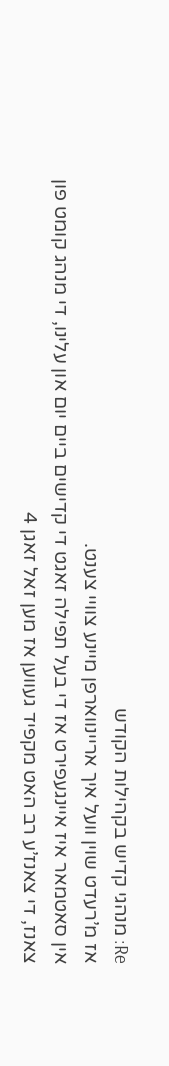Re: מנהגי קדיש בקהילות הקודש
אז מ’רעדט שוין וועל איך אריינווארפן מיינע צוויי צענט.
אין סאטמאר איז איינגעפירט אז די בעל תפילה זאגט די קדישים ביים יום און עלינו, די מנהג קומט פון צאנז, די צאנז’ע רב האט מקפיד געווען אז מען זאל זאגן 4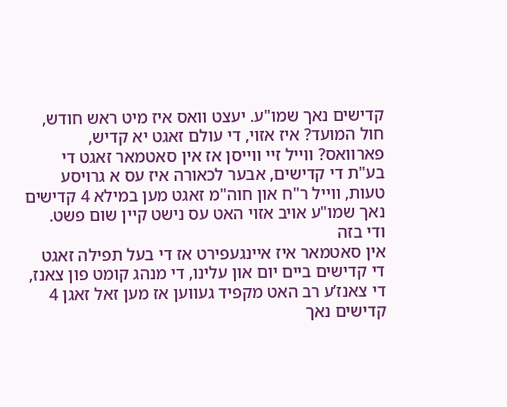קדישים נאך שמו"ע. יעצט וואס איז מיט ראש חודש, חול המועד? איז אזוי, די עולם זאגט יא קדיש, פארוואס? ווייל זיי ווייסן אז אין סאטמאר זאגט די בע"ת די קדישים, אבער לכאורה איז עס א גרויסע טעות, ווייל ר"ח און חוה"מ זאגט מען במילא 4 קדישים נאך שמו"ע אויב אזוי האט עס נישט קיין שום פשט.
ודי בזה
אין סאטמאר איז איינגעפירט אז די בעל תפילה זאגט די קדישים ביים יום און עלינו, די מנהג קומט פון צאנז, די צאנז’ע רב האט מקפיד געווען אז מען זאל זאגן 4 קדישים נאך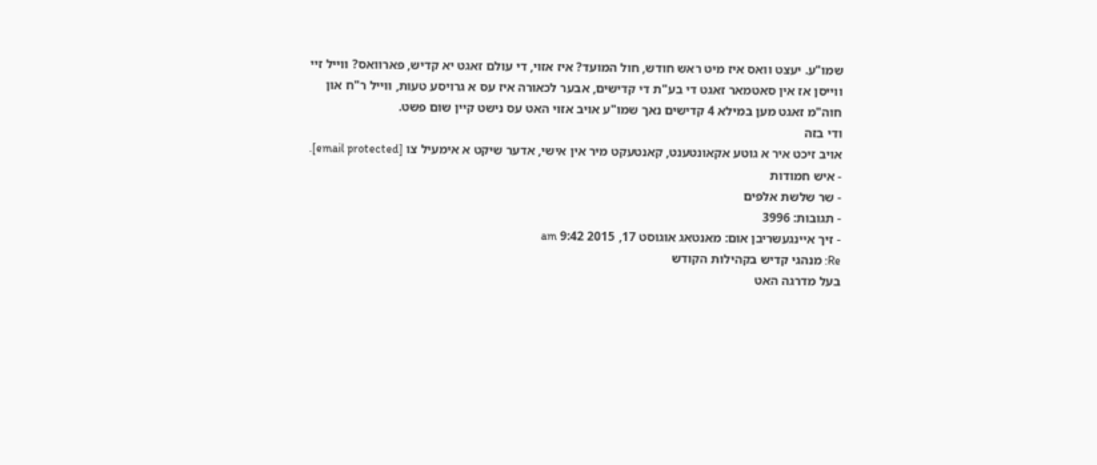שמו"ע. יעצט וואס איז מיט ראש חודש, חול המועד? איז אזוי, די עולם זאגט יא קדיש, פארוואס? ווייל זיי ווייסן אז אין סאטמאר זאגט די בע"ת די קדישים, אבער לכאורה איז עס א גרויסע טעות, ווייל ר"ח און חוה"מ זאגט מען במילא 4 קדישים נאך שמו"ע אויב אזוי האט עס נישט קיין שום פשט.
ודי בזה
אויב זיכט איר א גוטע אקאונטענט, קאנטעקט מיר אין אישי, אדער שיקט א אימעיל צו [email protected].
- איש חמודות
- שר שלשת אלפים
- תגובות: 3996
- זיך איינגעשריבן אום: מאנטאג אוגוסט 17, 2015 9:42 am
Re: מנהגי קדיש בקהילות הקודש
בעל מדרגה האט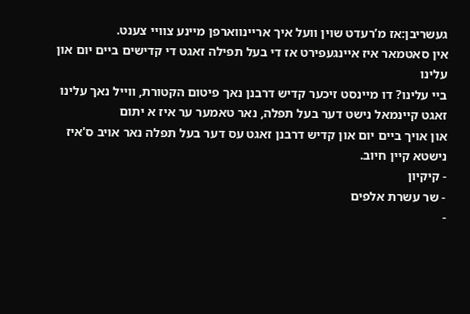געשריבן:אז מ’רעדט שוין וועל איך אריינווארפן מיינע צוויי צענט.
אין סאטמאר איז איינגעפירט אז די בעל תפילה זאגט די קדישים ביים יום און עלינו
ביי עלינו? דו מיינסט זיכער קדיש דרבנן נאך פיטום הקטורת, ווייל נאך עלינו זאגט קיינמאל נישט דער בעל תפלה, נאר טאמער ער איז א יתום
און אויך ביים יום און קדיש דרבנן זאגט עס דער בעל תפלה נאר אויב ס'איז נישטא קיין חיוב.
- קיקיון
- שר עשרת אלפים
-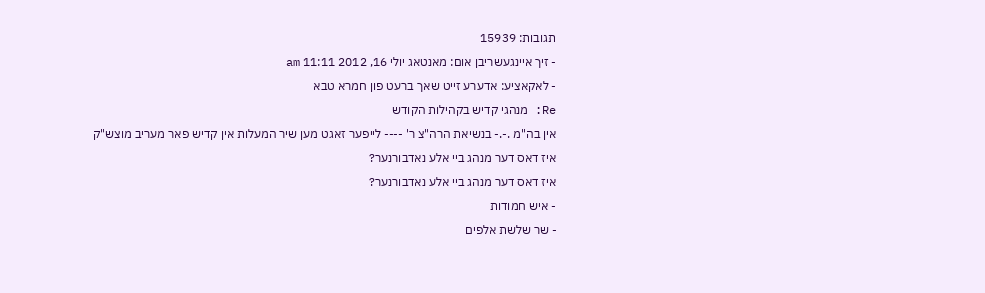תגובות: 15939
- זיך איינגעשריבן אום: מאנטאג יולי 16, 2012 11:11 am
- לאקאציע: אדערע זייט שאך ברעט פון חמרא טבא
Re: מנהגי קדיש בקהילות הקודש
אין בה"מ .-.- בנשיאת הרה"צ ר' ---- לייפער זאגט מען שיר המעלות אין קדיש פאר מעריב מוצש"ק
איז דאס דער מנהג ביי אלע נאדבורנער?
איז דאס דער מנהג ביי אלע נאדבורנער?
- איש חמודות
- שר שלשת אלפים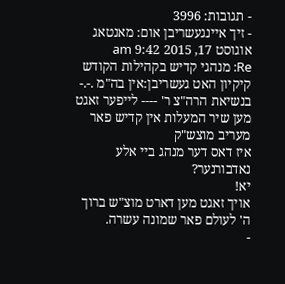- תגובות: 3996
- זיך איינגעשריבן אום: מאנטאג אוגוסט 17, 2015 9:42 am
Re: מנהגי קדיש בקהילות הקודש
קיקיון האט געשריבן:אין בה"מ .-.- בנשיאת הרה"צ ר' ---- לייפער זאגט מען שיר המעלות אין קדיש פאר מעריב מוצש"ק
איז דאס דער מנהג ביי אלע נאדבורנער?
יא!
אויך זאגט מען דארט מוצ"ש ברוך ה' לעולם פאר שמונה עשרה.
-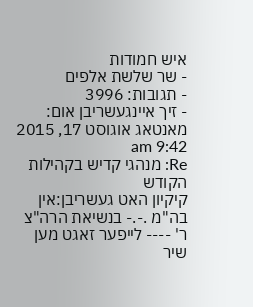איש חמודות
- שר שלשת אלפים
- תגובות: 3996
- זיך איינגעשריבן אום: מאנטאג אוגוסט 17, 2015 9:42 am
Re: מנהגי קדיש בקהילות הקודש
קיקיון האט געשריבן:אין בה"מ .-.- בנשיאת הרה"צ ר' ---- לייפער זאגט מען שיר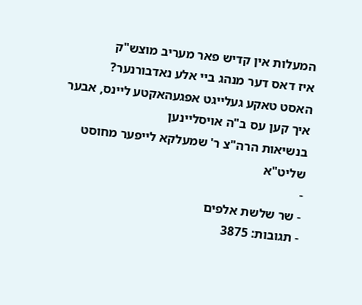המעלות אין קדיש פאר מעריב מוצש"ק
איז דאס דער מנהג ביי אלע נאדבורנער?
האסט טאקע געלייגט אפגעהאקטע ליינס, אבער איך קען עס ב"ה אויסליינען
בנשיאות הרה"צ ר' שמעלקא לייפער מחוסט שליט"א
-
- שר שלשת אלפים
- תגובות: 3875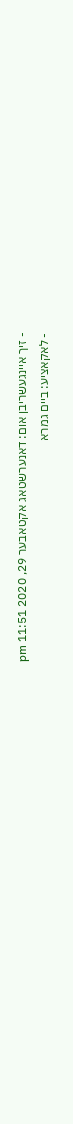- זיך איינגעשריבן אום: דאנערשטאג אקטאבער 29, 2020 11:51 pm
- לאקאציע: ביים גמרא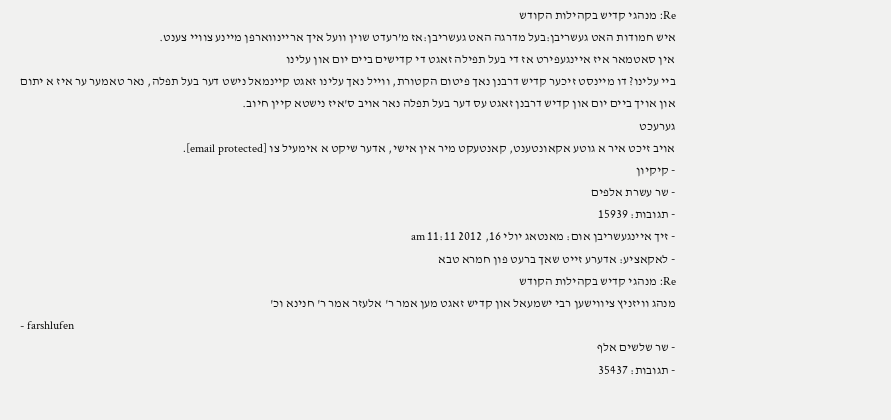Re: מנהגי קדיש בקהילות הקודש
איש חמודות האט געשריבן:בעל מדרגה האט געשריבן:אז מ’רעדט שוין וועל איך אריינווארפן מיינע צוויי צענט.
אין סאטמאר איז איינגעפירט אז די בעל תפילה זאגט די קדישים ביים יום און עלינו
ביי עלינו? דו מיינסט זיכער קדיש דרבנן נאך פיטום הקטורת, ווייל נאך עלינו זאגט קיינמאל נישט דער בעל תפלה, נאר טאמער ער איז א יתום
און אויך ביים יום און קדיש דרבנן זאגט עס דער בעל תפלה נאר אויב ס'איז נישטא קיין חיוב.
גערעכט
אויב זיכט איר א גוטע אקאונטענט, קאנטעקט מיר אין אישי, אדער שיקט א אימעיל צו [email protected].
- קיקיון
- שר עשרת אלפים
- תגובות: 15939
- זיך איינגעשריבן אום: מאנטאג יולי 16, 2012 11:11 am
- לאקאציע: אדערע זייט שאך ברעט פון חמרא טבא
Re: מנהגי קדיש בקהילות הקודש
מנהג וויזניץ ציווישען רבי ישמעאל און קדיש זאגט מען אמר ר' אלעזר אמר ר' חנינא וכ'
- farshlufen
- שר שלשים אלף
- תגובות: 35437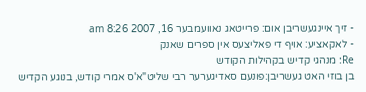- זיך איינגעשריבן אום: פרייטאג נאוועמבער 16, 2007 8:26 am
- לאקאציע: אויף די פאליצעס אין ספרים שאנק
Re: מנהגי קדיש בקהילות הקודש
בן בוזי האט געשריבן:פונעם סאדיגערער רבי שליט"א'ס אמרי קודש, בנוגע הקדיש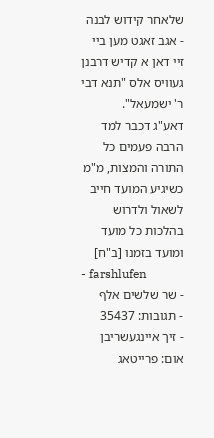שלאחר קידוש לבנה - אגב זאגט מען ביי זיי דאן א קדיש דרבנן
געוויס אלס "תנא דבי ר' ישמעאל".
דאע"ג דכבר למד הרבה פעמים כל התורה והמצות, מ"מ כשיגיע המועד חייב לשאול ולדרוש בהלכות כל מועד ומועד בזמנו [ב"ח]
- farshlufen
- שר שלשים אלף
- תגובות: 35437
- זיך איינגעשריבן אום: פרייטאג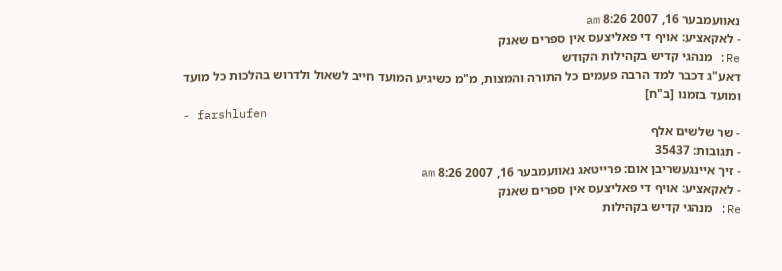נאוועמבער 16, 2007 8:26 am
- לאקאציע: אויף די פאליצעס אין ספרים שאנק
Re: מנהגי קדיש בקהילות הקודש
דאע"ג דכבר למד הרבה פעמים כל התורה והמצות, מ"מ כשיגיע המועד חייב לשאול ולדרוש בהלכות כל מועד ומועד בזמנו [ב"ח]
- farshlufen
- שר שלשים אלף
- תגובות: 35437
- זיך איינגעשריבן אום: פרייטאג נאוועמבער 16, 2007 8:26 am
- לאקאציע: אויף די פאליצעס אין ספרים שאנק
Re: מנהגי קדיש בקהילות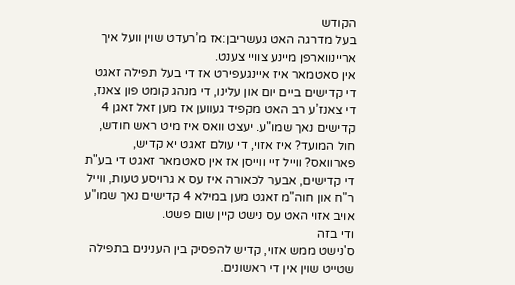הקודש
בעל מדרגה האט געשריבן:אז מ’רעדט שוין וועל איך אריינווארפן מיינע צוויי צענט.
אין סאטמאר איז איינגעפירט אז די בעל תפילה זאגט די קדישים ביים יום און עלינו, די מנהג קומט פון צאנז, די צאנז’ע רב האט מקפיד געווען אז מען זאל זאגן 4 קדישים נאך שמו"ע. יעצט וואס איז מיט ראש חודש, חול המועד? איז אזוי, די עולם זאגט יא קדיש, פארוואס? ווייל זיי ווייסן אז אין סאטמאר זאגט די בע"ת די קדישים, אבער לכאורה איז עס א גרויסע טעות, ווייל ר"ח און חוה"מ זאגט מען במילא 4 קדישים נאך שמו"ע אויב אזוי האט עס נישט קיין שום פשט.
ודי בזה
ס'נישט ממש אזוי, קדיש להפסיק בין הענינים בתפילה שטייט שוין אין די ראשונים.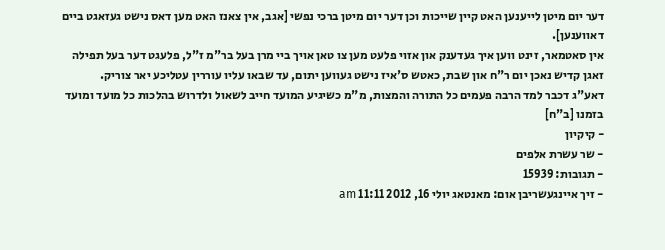דער יום מיטן לייענען האט קיין שייכות וכן דער יום מיטן ברכי נפשי [אגב, אין צאנז האט מען דאס נישט געזאגט ביים דאווענען].
אין סאטמאר, זינט ווען איך געדענק און אזוי פלעט מען צו טאן אויך ביי מרן בעל בר"מ ז"ל, פלעגט דער בעל תפילה זאגן קדיש נאכן יום ר"ח און שבת, כאטש ס'איז נישט געווען יתום, עד שבאו עליו עוררין עטליכע יאר צוריק.
דאע"ג דכבר למד הרבה פעמים כל התורה והמצות, מ"מ כשיגיע המועד חייב לשאול ולדרוש בהלכות כל מועד ומועד בזמנו [ב"ח]
- קיקיון
- שר עשרת אלפים
- תגובות: 15939
- זיך איינגעשריבן אום: מאנטאג יולי 16, 2012 11:11 am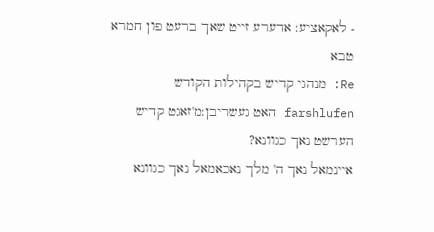- לאקאציע: אדערע זייט שאך ברעט פון חמרא טבא
Re: מנהגי קדיש בקהילות הקודש
farshlufen האט געשריבן:מ'זאגט קדיש הערשט נאך כגוונא?
איינמאל נאך ה' מלך נאכאמאל נאך כגוונא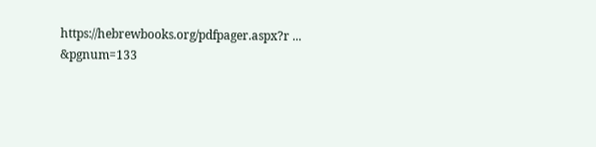https://hebrewbooks.org/pdfpager.aspx?r ... &pgnum=133